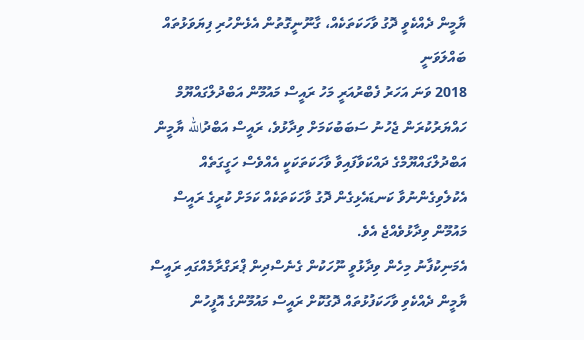ޔާމީން ދެއްކެވީ ދޮގު ވާހަކަތަކެއް، ގާނޫނީގޮތުން އެޅެންހުރި ފިޔަވަޅުތައް ބައްލަވަނީ
2018 ވަނަ އަހަރު ފެބްރުއަރީ މަހު ރައީސް މައުމޫން އަބްދުލްގައްޔޫމް ހައްޔަރުކުރަން ޖެހުނު ސަބަބުކަމަށް ވިދާޅުވެ، ރައީސް އަބްދުالله ޔާމީން އަބްދުލްގައްޔޫމްގެ ދައްކަވާފައިވާ ވާހަކަތަކަކީ އެއްވެސް ހަގީގަތެއް އެކުލެވިގެންނުވާ ކަނޑައެޅިގެން ދޮގު ވާހަކަތަކެއް ކަމަށް ކުރީގެ ރައީސް މައުމޫން ވިދާޅުވެއްޖެ އެވެ.
އެމަނިކުފާނު މިހެން ވިދާޅުވީ ނޫހަކުން ގެނެސްދިން ޕްރަގްރާމެއްގައި ރައީސް ޔާމީން ދެއްކެވި ވާހަކަފުޅުތައް ދޮގުކޮށް ރައީސް މައުމޫންގެ އޮފީހުން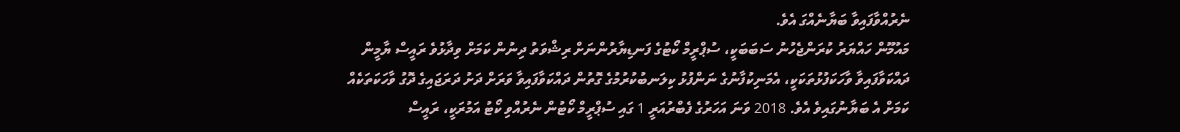ނެރުއްވާފައިވާ ބަޔާނެއްގަ އެވެ.
މައުމޫން ހައްޔަރު ކުރަންޖެހުނު ސަބަބަކީ، ސުޕްރީމް ކޯޓުގެ ފަނޑިޔާރުންނަށް ރިޝްވަތު ދިނުން ކަމަށް ވިދާޅުވެ ރައީސް ޔާމީން ދައްކަވާފައިވާ ވާހަކަފުޅުތަކަކީ، އެމަނިކުފާނުގެ ނަންފުޅު ކިލަނބުކުރުމުގެ ގޮތުން ދައްކަވާފައިވާ ވަރަށް ދަށު ދަރަޖައިގެ ދޮގު ވާހަކަތަކެއް ކަމަށް އެ ބަޔާނުގައިވެ އެވެ. 2018 ވަނަ އަހަރުގެ ފެބްރުއަރީ 1 ގައި ސުޕްރީމް ކޯޓުން ނެރުއްވި ކޯޓު އަމުރަކީ، ރައީސް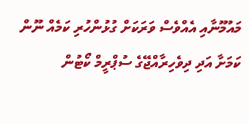މައުމޫނާއި އެއްވެސް ވަރަކަށް ގުޅުންހުރި ކަމެއް ނޫން ކަމަށާ އަދި ދިވެހިރާއްޖޭގެ ސުޕްރީމް ކޯޓުން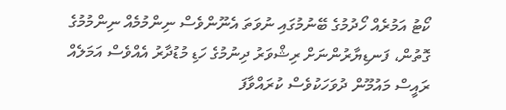ކޯޓު އަމުރެއް ހޯދުމުގެ ބޭނުމުގައި ނުވަތަ އެނޫންވެސް ނިންމުމެއް ނިންމުމުގެ ގޮތުން، ފަނޑިޔާރުންނަށް ރިޝްވަރު ދިނުމުގެ ހަޑި މުޑުދާރު އެއްވެސް އަމަލެއް ރައީސް މައުމޫން ދުވަހަކުވެސް ކުރައްވާފަ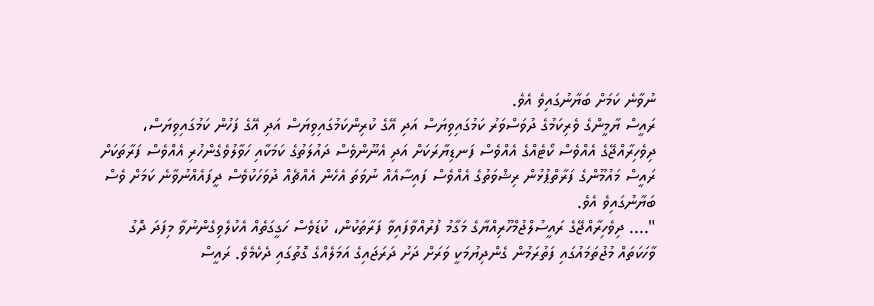ނުވާނެ ކަމަށް ބަޔާނުގައިވެ އެވެ.
ރައީސް ޔާމީންގެ ވެރިކަމުގެ ދުވަސްވަރު ކަމުގައިވިޔަސް އަދި އޭގެ ކުރިންކަމުގައިވިޔަސް އަދި އޭގެ ފަހުން ކަމުގައިވިޔަސް، ދިވެހިރާއްޖޭގެ އެއްވެސް ކޯޓެއްގެ އެއްވެސް ފަނޑިޔާރަކަށް އަދި އެނޫންވެސް ދައުލަތުގެ ކަމަކާއި ހަވާލުވެގެންހުރި އެއްވެސް ފަރާތަކަށް ރައީސް މައުމޫންގެ ފަރާތްޕުޅުން ރިޝްވަތުގެ އެއްވެސް ފައިސާއެއް ނުވަތަ އެހެން އެއްޗެއް ދުވަހަކުވެސް ދީފައެއްނުވާނެ ކަމަށް ވެސް ބަޔާނުގައިވެ އެވެ.
".... ދިވެހިރާއްޖޭގެ ރައީސުލްޖުމްހޫރިއްޔާގެ މަގާމު ފުރުއްވާފައިވާ ފަރާތަކުން، ކުޑަވެސް ހަގީގަތެއް އެކުލެވިގެންނުވާ މިފަދަ ދޮގު ވާހަކަތައް މުޖުތަމައުގައި ފަތުރަމުން ގެންދިޔުމަކީ ވަރަށް ދަށު ދަރަޖައިގެ އަމަލެއްގެ ގޮތުގައި ދެކެމެވެ. ރައީސް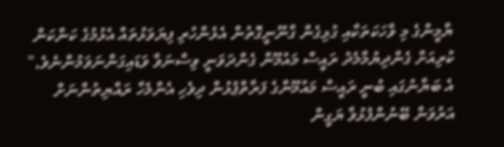ޔާމީންގެ މި ވާހަކަތަކާއި ގުޅިގެން ގާނޫނީގޮތުން އެޅެންހުރި ފިޔަވަޅުތައް އެޅުމުގެ ކަންކަން ކުރިއަށް ގެންދިޔުމާމެދު ރައީސް މައުމޫން ގެންދަވަނީ ވިސްނަވާ ވަޑައިގަންނަވަމުންނެވެ,"
އެ ބަޔާނުގައި ބުނީ ރައީސް މައުމޫންގެ ފަރާތްޕުޅުން ދިވެހި އެންމެހާ ރައްޔިތުންނަށް އަރުވަން ބޭނުންފުޅުވާ ޔަގީން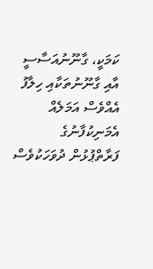ކަމަކީ، ގާނޫނުއަސާސީ އާއި ގާނޫނުތަކާއި ހިލާފު އެއްވެސް އަމަލެއް އެމަނިކުފާނުގެ ފަރާތްޕުޅުން ދުވަހަކުވެސް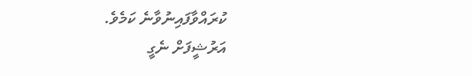ކުރައްވާފައިނުވާނެ ކަމެވެ.
އަރުޝީފަށް ނެގީ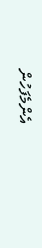އެންމެފަހުން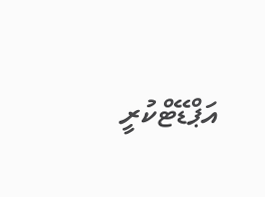އަޕްޑޭޓްކުރީ